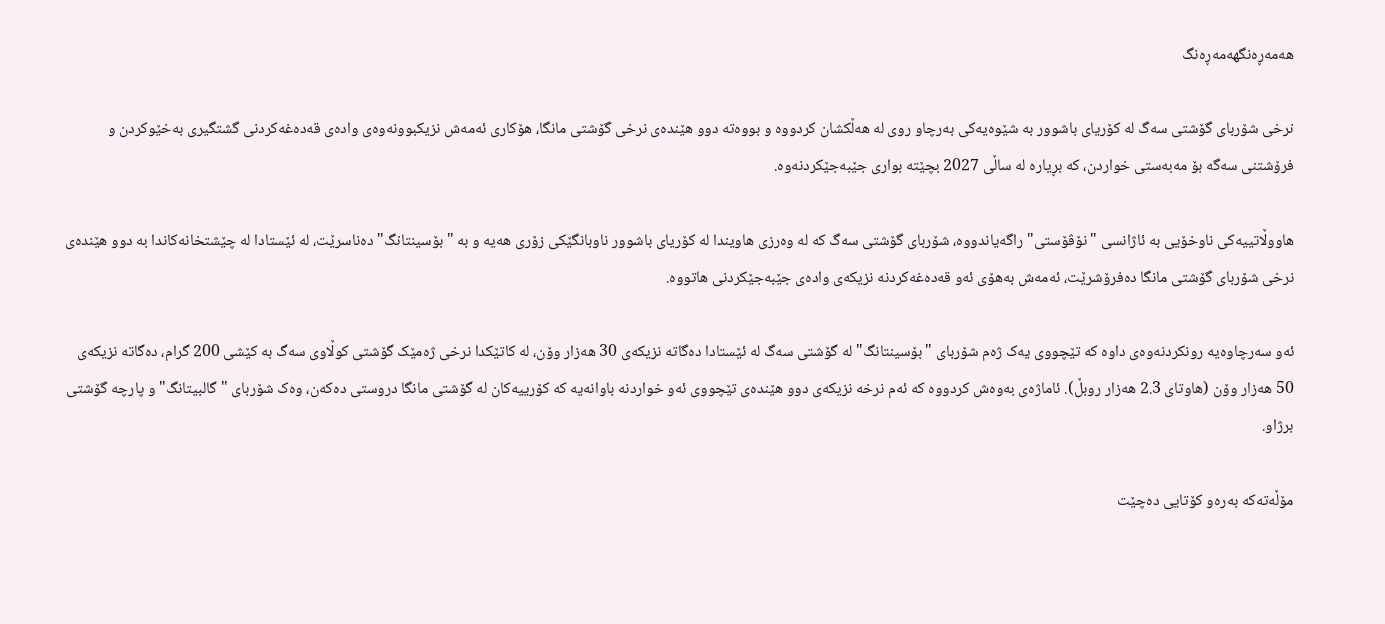هەمەڕەنگهەمەڕەنگ

نرخی شۆربای گۆشتی سەگ لە کۆریای باشوور بە شێوەیەکی بەرچاو روی لە هەڵکشان کردووە و بووەتە دوو هێندەی نرخی گۆشتی مانگا، هۆکاری ئەمەش نزیکبوونەوەی وادەی قەدەغەکردنی گشتگیری بەخێوکردن و فرۆشتنی سەگە بۆ مەبەستی خواردن، کە بڕیارە لە ساڵی 2027 بچێتە بواری جێبەجێکردنەوە.

هاووڵاتییەکی ناوخۆیی بە ئاژانسی "نۆڤۆستی" راگەیاندووە، شۆربای گۆشتی سەگ کە لە وەرزی هاویندا لە کۆریای باشوور ناوبانگێکی زۆری هەیە و بە "بۆسینتانگ" دەناسرێت، لە ئێستادا لە چێشتخانەکاندا بە دوو هێندەی نرخی شۆربای گۆشتی مانگا دەفرۆشرێت، ئەمەش بەهۆی ئەو قەدەغەکردنە نزیکەی وادەی جێبەجێکردنی هاتووە.

ئەو سەرچاوەیە رونکردنەوەی داوە کە تێچووی یەک ژەم شۆربای "بۆسینتانگ" لە گۆشتی سەگ لە ئێستادا دەگاتە نزیکەی 30 هەزار وۆن، لە کاتێکدا نرخی ژەمێک گۆشتی کوڵاوی سەگ بە کێشی 200 گرام، دەگاتە نزیکەی 50 هەزار وۆن (هاوتای 2.3 هەزار روبڵ). ئاماژەی بەوەش کردووە کە ئەم نرخە نزیکەی دوو هێندەی تێچووی ئەو خواردنە باوانەیە کە کۆرییەکان لە گۆشتی مانگا دروستی دەکەن، وەک شۆربای "گالبیتانگ" و پارچە گۆشتی برژاو.

مۆڵەتەکە بەرەو کۆتایی دەچێت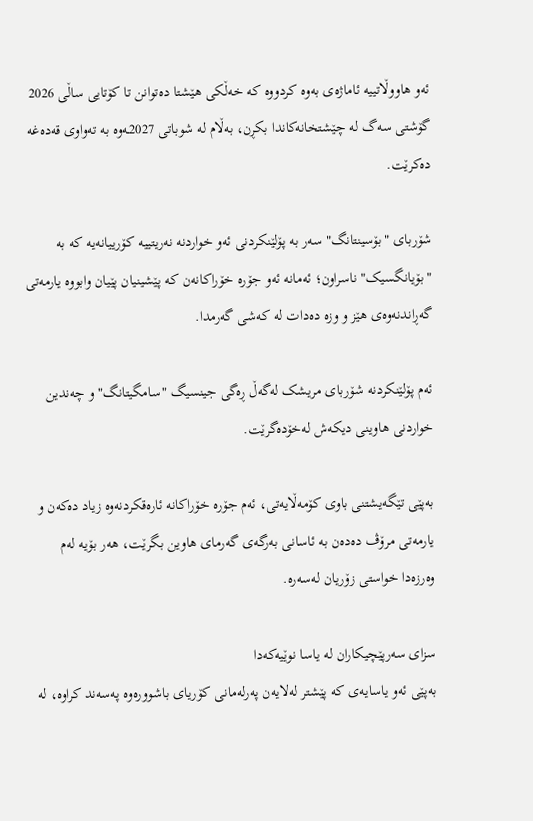ئەو هاووڵاتییە ئاماژەی بەوە کردووە کە خەڵکی هێشتا دەتوانن تا کۆتایی ساڵی 2026 گۆشتی سەگ لە چێشتخانەکاندا بکڕن، بەڵام لە شوباتی 2027ـەوە بە تەواوی قەدەغە دەکرێت.

شۆربای "بۆسینتانگ" سەر بە پۆلێنکردنی ئەو خواردنە نەریتییە کۆرییانەیە کە بە "بۆیانگسیک" ناسراون؛ ئەمانە ئەو جۆرە خۆراکانەن کە پێشینیان پێیان وابووە یارمەتی گەڕاندنەوەی هێز و وزە دەدات لە کەشی گەرمدا.

ئەم پۆلێنکردنە شۆربای مریشک لەگەڵ ڕەگی جینسیگ "سامگیتانگ" و چەندین خواردنی هاوینی دیکەش لەخۆدەگرێت.

بەپێی تێگەیشتنی باوی کۆمەڵایەتی، ئەم جۆرە خۆراکانە ئارەقکردنەوە زیاد دەکەن و یارمەتی مرۆڤ دەدەن بە ئاسانی بەرگەی گەرمای هاوین بگرێت، هەر بۆیە لەم وەرزەدا خواستی زۆریان لەسەرە.

سزای سەرپێچیکاران لە یاسا نوێیەکەدا
بەپێی ئەو یاسایەی کە پێشتر لەلایەن پەرلەمانی کۆریای باشوورەوە پەسەند کراوە، لە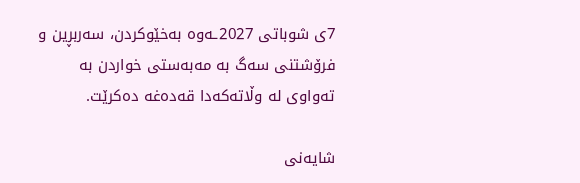7ی شوباتی 2027ـەوە بەخێوکردن، سەربڕین و فرۆشتنی سەگ بە مەبەستی خواردن بە تەواوی لە وڵاتەکەدا قەدەغە دەکرێت.

شایەنی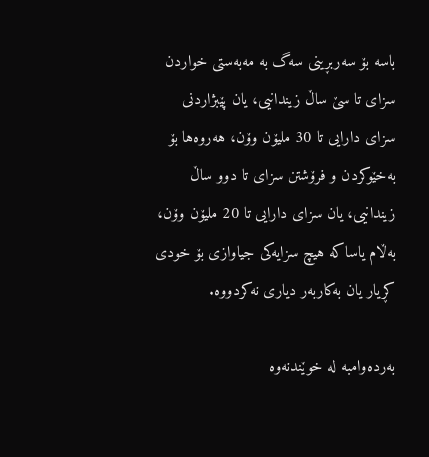باسە بۆ سەربڕینی سەگ بە مەبەستی خواردن سزای تا سێ ساڵ زیندانیی، یان پێبژاردنی سزای دارایی تا 30 ملیۆن وۆن، هەروەها بۆ بەخێوکردن و فرۆشتن سزای تا دوو ساڵ زیندانیی، یان سزای دارایی تا 20 ملیۆن وۆن، بەڵام یاساکە هیچ سزایەکی جیاوازی بۆ خودی کڕیار یان بەکاربەر دیاری نەکردووە.

بەردەوامبە لە خوێندنەوە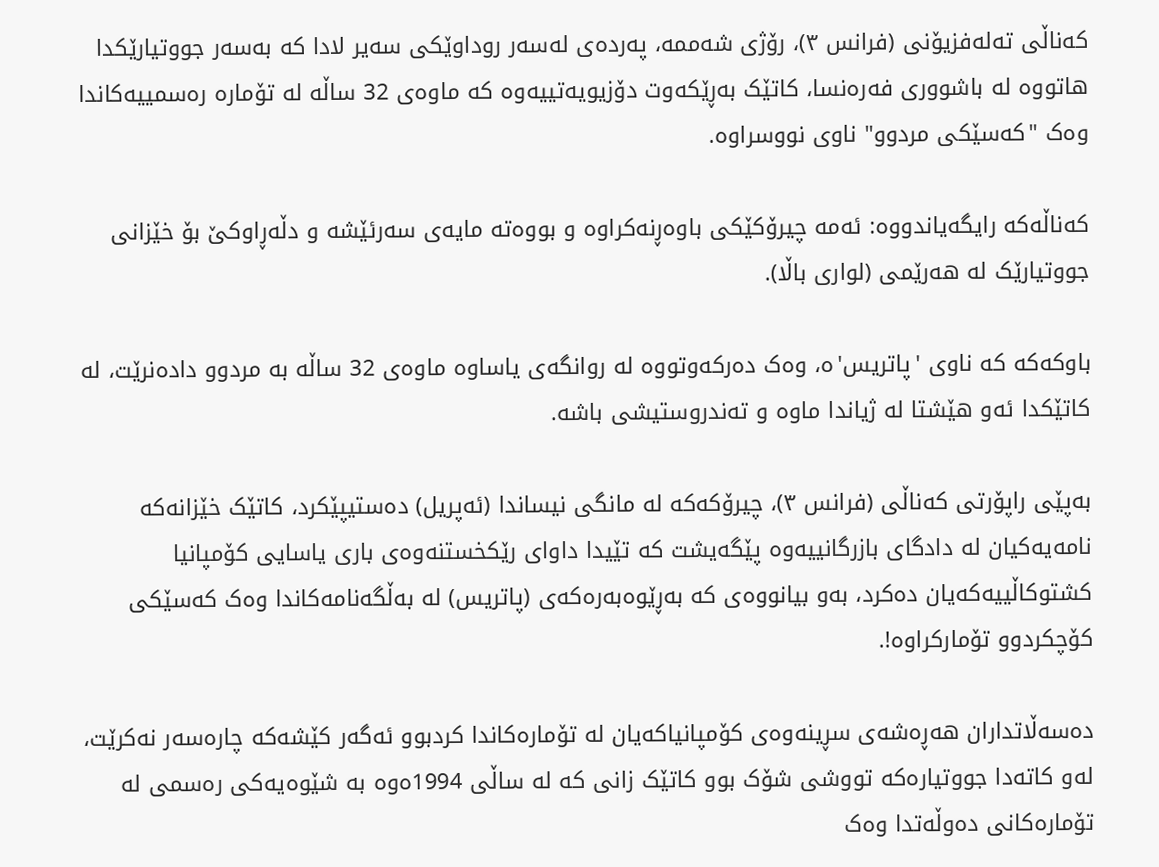کەناڵی تەلەفزیۆنی (فرانس ٣)، رۆژی شەممە، پەردەی لەسەر روداوێکی سەیر لادا کە بەسەر جووتیارێکدا هاتووە لە باشووری فەرەنسا، کاتێک بەڕێکەوت دۆزیویەتییەوە کە ماوەی 32 ساڵە لە تۆمارە رەسمییەکاندا وەک "کەسێکی مردوو" ناوی نووسراوە.

کەناڵەکە رایگەیاندووە: ئەمە چیرۆکێکی باوەڕنەکراوە و بووەتە مایەی سەرئێشە و دڵەڕاوکێ بۆ خێزانی جووتیارێک لە هەرێمی (لواری باڵا).

باوکەکە کە ناوی 'پاتریس'ە، وەک دەرکەوتووە لە روانگەی یاساوە ماوەی 32 ساڵە بە مردوو دادەنرێت، لە کاتێکدا ئەو هێشتا لە ژیاندا ماوە و تەندروستیشی باشە.

بەپێی راپۆرتی کەناڵی (فرانس ٣)، چیرۆکەکە لە مانگی نیساندا (ئەپریل) دەستیپێکرد، کاتێک خێزانەکە نامەیەکیان لە دادگای بازرگانییەوە پێگەیشت کە تێیدا داوای رێکخستنەوەی باری یاسایی کۆمپانیا کشتوکاڵییەکەیان دەکرد، بەو بیانووەی کە بەڕێوەبەرەکەی (پاتریس) لە بەڵگەنامەکاندا وەک کەسێکی کۆچکردوو تۆمارکراوە!.

دەسەڵاتداران هەڕەشەی سڕینەوەی کۆمپانیاکەیان لە تۆمارەکاندا کردبوو ئەگەر کێشەکە چارەسەر نەکرێت، لەو کاتەدا جووتیارەکە تووشی شۆک بوو کاتێک زانی کە لە ساڵی 1994ەوە بە شێوەیەکی رەسمی لە تۆمارەکانی دەوڵەتدا وەک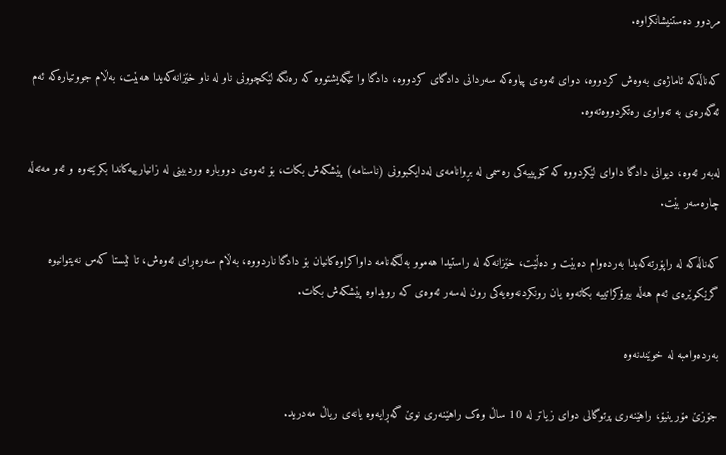مردوو دەستنیشانکراوە.

کەناڵەکە ئاماژەی بەوەش کردووە، دوای ئەوەی پیاوەکە سەردانی دادگای کردووە، دادگا وا تێگەیشتووە کە رەنگە لێکچوونی ناو لە ناو خێزانەکەیدا هەبێت، بەڵام جووتیارەکە ئەم ئەگەرەی بە تەواوی رەتکردووەتەوە.

لەبەر ئەوە، دیوانی دادگا داوای لێکردووە کە کۆپییەکی رەسمی لە بڕوانامەی لەدایکبوونی (ناسنامە) پێشکەش بکات، بۆ ئەوەی دووبارە وردبینی لە زانیارییەکاندا بکرێتەوە و ئەو مەتەڵە چارەسەر بێت.

کەناڵەکە لە راپۆرتەکەیدا بەردەوام دەبێت و دەڵێت، خێزانەکە لە راستیدا هەموو بەڵگەنامە داواکراوەکانیان بۆ دادگا ناردووە، بەڵام سەرەڕای ئەوەش، تا ئێستا کەس نەیتوانیوە گرێکوێرەی ئەم هەڵە بیرۆکراتییە بکاتەوە یان رونکردنەوەیەکی رون لەسەر ئەوەی کە رویداوە پێشکەش بکات.

بەردەوامبە لە خوێندنەوە

جۆزێ مۆرینیۆ، راهێنەری پرتوگالی دوای زیاتر لە 10 ساڵ وەک راهێنەری نوێ گەڕایەوە یانەی ریاڵ مەدرید.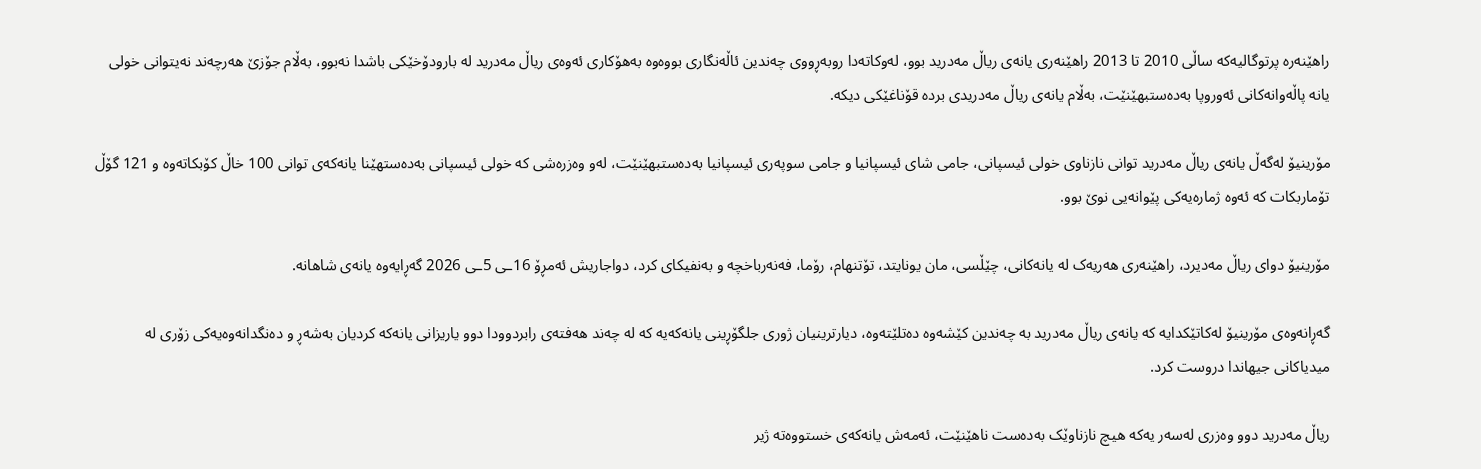راهێنەرە پرتوگالیەکە ساڵی 2010 تا 2013 راهێنەری یانەی ریاڵ مەدرید بوو، لەوکاتەدا روبەڕووی چەندین ئاڵەنگاری بووەوە بەهۆکاری ئەوەی ریاڵ مەدرید لە بارودۆخێکی باشدا نەبوو، بەڵام جۆزێ هەرچەند نەیتوانی خولی یانە پاڵەوانەکانی ئەوروپا بەدەستبهێنێت، بەڵام یانەی ریاڵ مەدریدی بردە قۆناغێکی دیکە.

مۆرینیۆ لەگەڵ یانەی ریاڵ مەدرید توانی نازناوی خولی ئیسپانی، جامی شای ئیسپانیا و جامی سوپەری ئیسپانیا بەدەستبهێنێت، لەو وەزرەشی کە خولی ئیسپانی بەدەستهێنا یانەکەی توانی 100 خاڵ کۆبکاتەوە و 121 گۆڵ تۆماربکات کە ئەوە ژمارەیەکی پێوانەیی نوێ بوو.

مۆرینیۆ دوای ریاڵ مەدیرد، راهێنەری هەریەک لە یانەکانی، چێڵسی، مان یونایتد، تۆتنهام، رۆما، فەنەرباخچە و بەنفیکای کرد، دواجاریش ئەمڕۆ 16ـی 5ـی 2026 گەڕایەوە یانەی شاهانە.

گەڕانەوەی مۆرینیۆ لەکاتێکدایە کە یانەی ریاڵ مەدرید بە چەندین کێشەوە دەتلێتەوە، دیارترینیان ژوری جلگۆڕینی یانەکەیە کە لە چەند هەفتەی رابردوودا دوو یاریزانی یانەکە کردیان بەشەڕ و دەنگدانەوەیەکی زۆری لە میدیاکانی جیهاندا دروست کرد.

ریاڵ مەدرید دوو وەزری لەسەر یەکە هیچ نازناوێک بەدەست ناهێنێت، ئەمەش یانەکەی خستووەتە ژیر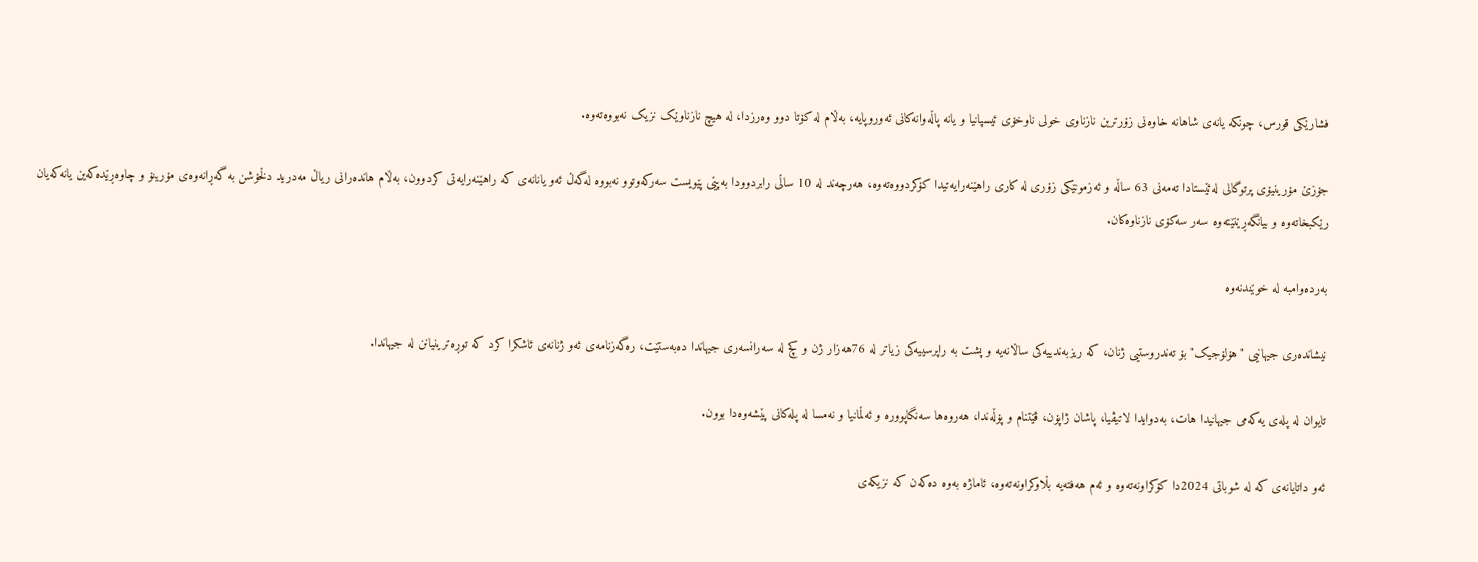فشارێکی قورس، چونکە یانەی شاهانە خاوەنی زۆرترین نازناوی خولی ناوخۆی ئیسپانیا و یانە پاڵەوانەکانی ئەوروپایە، بەڵام لە کۆتا دوو وەرزدا، لە هیچ نازناوێک نزیک نەبووەتەوە.

جۆزێ مۆرینیۆی پرتوگالی لەئێستادا تەمەنی 63 ساڵە و ئەزمونێکی زۆری لە کاری راهێنەرایەتیدا کۆکردووەتەوە، هەرچەند لە 10 ساڵی رابردوودا بەپێی پێویست سەرکەوتوو نەبووە لەگەڵ ئەو یانانەی کە راهێنەرایەتی کردوون، بەڵام هاندەرانی ریاڵ مەدرید دڵخۆشن بە گەڕانەوەی مۆرینۆ و چاوەڕێدەکەین یانەکەیان رێکبخاتەوە و بیانگەڕێنێتەوە سەر سەکۆی نازناوەکان.

بەردەوامبە لە خوێندنەوە

نیشاندەری جیهانیی "هۆلۆجیک" بۆ تەندروستیی ژنان، کە ریزبەندییەکی ساڵانەیە و پشت بە راپرسییەکی زیاتر لە 76هەزار ژن و کچ لە سەرانسەری جیهاندا دەبەستێت، رەگەزنامەی ئەو ژنانەی ئاشكرا كرد کە توڕەترینیانن لە جیهاندا.

تایوان لە پلەی یەکەمی جیهانیدا هات، بەدوایدا لاتیڤیا، پاشان ژاپۆن، ڤێتنام و پۆڵەندا، هەروەها سەنگاپوورە و ئەڵمانیا و نەمسا لە پلەکانی پێشەوەدا بوون.

ئەو داتایانەی کە لە شوباتی 2024دا کۆکراونەتەوە و ئەم هەفتەیە بڵاوکراونەتەوە، ئاماژە بەوە دەکەن کە نزیکەی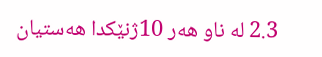2.3 لە ناو هەر 10ژنێکدا هەستیان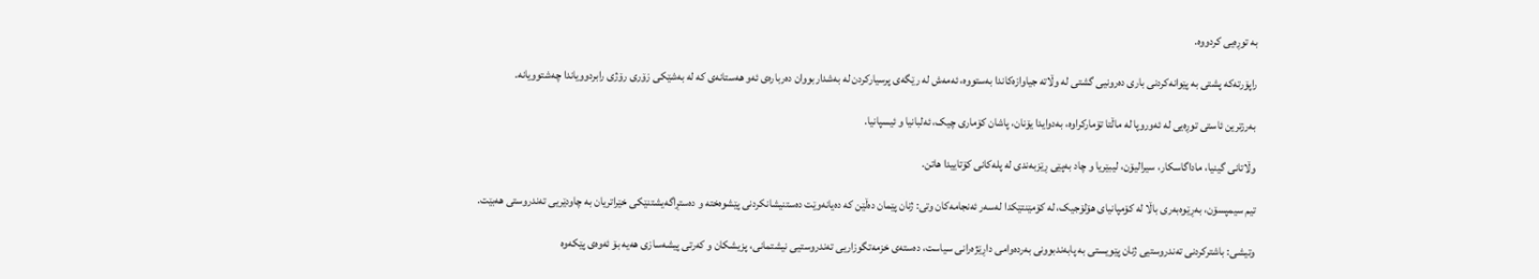بە توڕەیی کردووە.

راپۆرتەکە پشتی بە پێوانەکردنی باری دەرونیی گشتی لە وڵاتە جیاوازەکاندا بەستووە، ئەمەش لە رێگەی پرسیارکردن لە بەشداربووان دەربارەی ئەو هەستانەی کە لە بەشێکی زۆری رۆژی رابردوویاندا چەشتوویانە.

بەرزترین ئاستی توڕەیی لە ئەوروپا لە ماڵتا تۆمارکراوە، بەدوایدا یۆنان، پاشان کۆماری چیک، ئەلبانیا و ئیسپانیا.

وڵاتانی گینیا، ماداگاسکار، سیرالیۆن، لیبێریا و چاد بەپێی ڕێزبەندی لە پلەکانی کۆتاییدا هاتن.

تیم سیمپسۆن، بەڕێوەبەری باڵا لە کۆمپانیای هۆلۆجیک، لە کۆمێنتێکدا لەسەر ئەنجامەکان وتی: ژنان پێمان دەڵێن کە دەیانەوێت دەستنیشانکردنی پێشوەختە و دەستڕاگەیشتنێکی خێراتریان بە چاودێریی تەندروستی هەبێت.

وتیشی: باشترکردنی تەندروستیی ژنان پێویستی بە پابەندبوونی بەردەوامی داڕێژەرانی سیاست، دەستەی خزمەتگوزاریی تەندروستیی نیشتمانی، پزیشکان و کەرتی پیشەسازی هەیە بۆ ئەوەی پێکەوە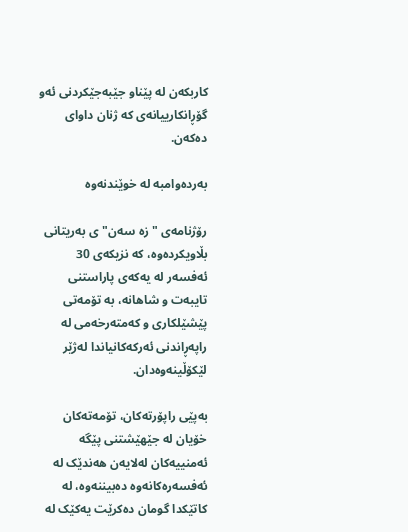کاربکەن لە پێناو جێبەجێکردنی ئەو گۆڕانکارییانەی کە ژنان داوای دەکەن.

بەردەوامبە لە خوێندنەوە

رۆژنامەی "زە سەن"ی بەریتانی بڵاویکردەوە، کە نزیکەی 30 ئەفسەر لە یەکەی پاراستنی تایبەت و شاهانە، بە تۆمەتی پێشێلکاری و کەمتەرخەمی لە راپەڕاندنی ئەرکەکانیاندا لەژێر لێکۆڵینەوەدان.

بەپێی راپۆرتەکان، تۆمەتەکان خۆیان لە جێهێشتنی پێگە ئەمنییەکان لەلایەن هەندێک لە ئەفسەرەکانەوە دەبیننەوە، لە کاتێکدا گومان دەکرێت یەکێک لە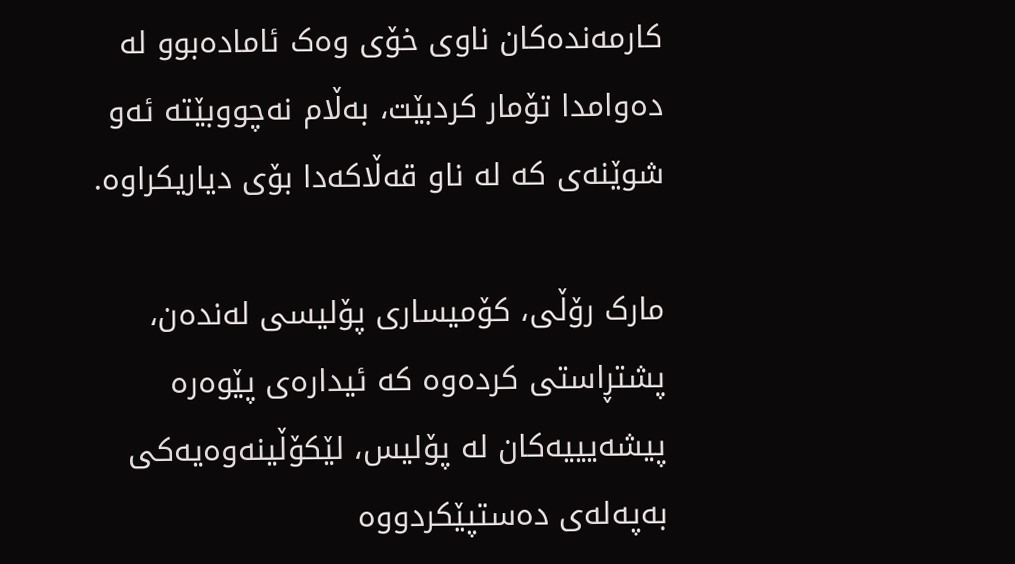کارمەندەکان ناوی خۆی وەک ئامادەبوو لە دەوامدا تۆمار کردبێت، بەڵام نەچووبێتە ئەو شوێنەی کە لە ناو قەڵاکەدا بۆی دیاریکراوە.

مارک رۆڵی، کۆمیساری پۆلیسی لەندەن، پشتڕاستی کردەوە کە ئیدارەی پێوەرە پیشەیییەکان لە پۆلیس، لێکۆڵینەوەیەکی بەپەلەی دەستپێکردووە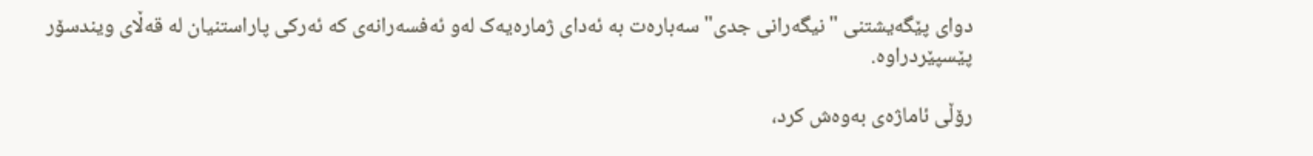دوای پێگەیشتنی "نیگەرانی جدی" سەبارەت بە ئەدای ژمارەیەک لەو ئەفسەرانەی کە ئەرکی پاراستنیان لە قەڵای ویندسۆر پێسپێردراوە.

رۆڵی ئاماژەی بەوەش کرد،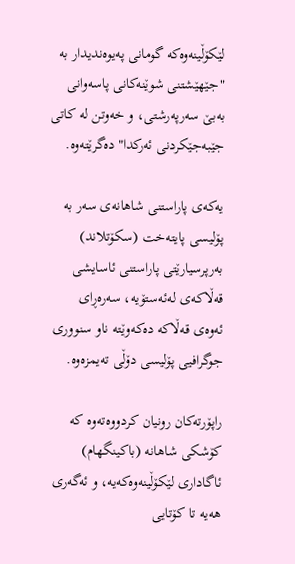لێکۆڵینەوەکە گومانی پەیوەندیدار بە "جێهێشتنی شوێنەکانی پاسەوانی بەبێ سەرپەرشتی، و خەوتن لە کاتی جێبەجێکردنی ئەرکدا" دەگرێتەوە.

یەکەی پاراستنی شاهانەی سەر بە پۆلیسی پایتەخت (سکۆتلاند) بەرپرسیارێتی پاراستنی ئاسایشی قەڵاکەی لەئەستۆیە، سەرەڕای ئەوەی قەڵاکە دەکەوێتە ناو سنووری جوگرافیی پۆلیسی دۆڵی تەیمزەوە.

راپۆرتەکان رونیان کردووەتەوە کە کۆشکی شاهانە (باکینگهام) ئاگاداری لێکۆڵینەوەکەیە، و ئەگەری هەیە تا کۆتایی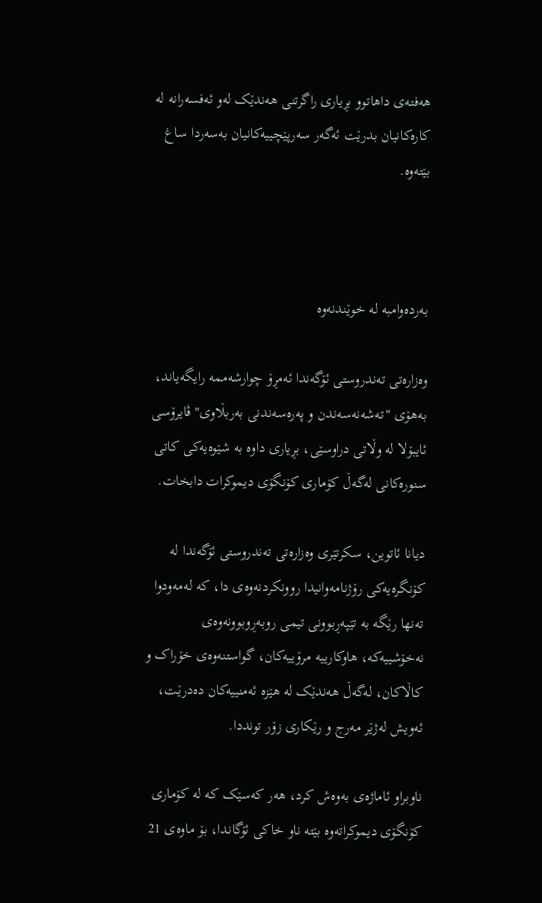هەفتەی داهاتوو بڕیاری راگرتنی هەندێک لەو ئەفسەرانە لە کارەکانیان بدرێت ئەگەر سەرپێچییەکانیان بەسەردا ساغ بێتەوە.



بەردەوامبە لە خوێندنەوە

وەزارەتی تەندروستی ئۆگەندا ئەمڕۆ چوارشەممە رایگەیاند، بەهۆی "تەشەنەسەندن و پەرەسەندنی بەربڵاوی" ڤایرۆسی ئایبۆلا لە وڵاتی دراوسێی، بڕیاری داوە بە شێوەیەکی کاتی سنورەکانی لەگەڵ کۆماری کۆنگۆی دیموکرات دابخات.

دیانا ئاتوین، سکرتێری وەزارەتی تەندروستی ئۆگەندا لە کۆنگرەیەکی رۆژنامەوانیدا روونکردنەوەی دا، کە لەمەودوا تەنها رێگە بە تێپەڕبوونی تیمی روبەڕوبوونەوەی نەخۆشییەکە، هاوکارییە مرۆییەکان، گواستنەوەی خۆراک و کاڵاکان، لەگەڵ هەندێک لە هێزە ئەمنییەکان دەدرێت، ئەویش لەژێر مەرج و رێکاری زۆر تونددا.

ناوبراو ئاماژەی بەوەش کرد، هەر کەسێک کە لە کۆماری کۆنگۆی دیموکراتەوە بێتە ناو خاکی ئۆگاندا، بۆ ماوەی 21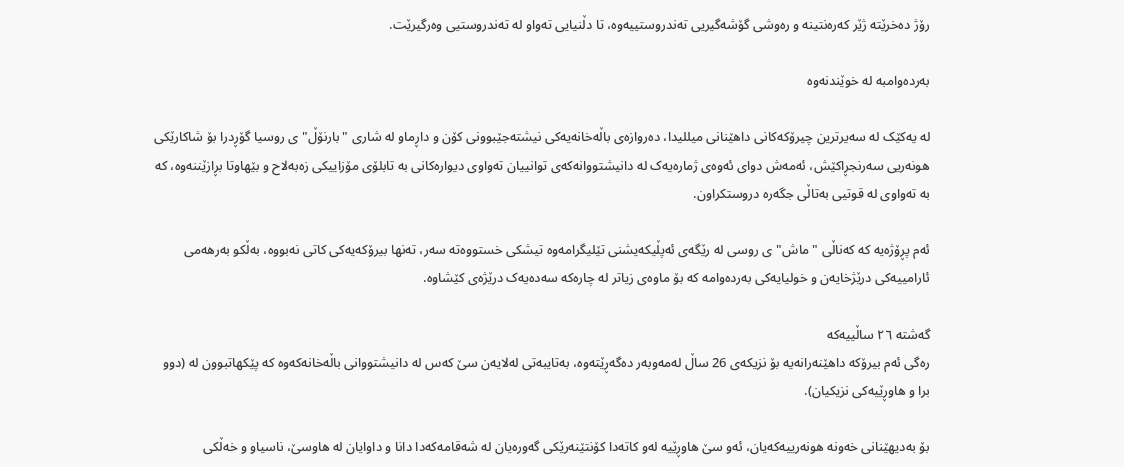رۆژ دەخرێتە ژێر کەرەنتینە و رەوشی گۆشەگیریی تەندروستییەوە، تا دڵنیایی تەواو لە تەندروستیی وەرگیرێت.

بەردەوامبە لە خوێندنەوە

لە یەکێک لە سەیرترین چیرۆکەکانی داهێنانی میللیدا، دەروازەی باڵەخانەیەکی نیشتەجێبوونی کۆن و داڕماو لە شاری "بارنۆڵ"ی روسیا گۆڕدرا بۆ شاکارێکی هونەریی سەرنجڕاکێش، ئەمەش دوای ئەوەی ژمارەیەک لە دانیشتووانەکەی توانییان تەواوی دیوارەکانی بە تابلۆی مۆزاییکی زەبەلاح و بێهاوتا بڕازێننەوە، کە بە تەواوی لە قوتیی بەتاڵی جگەرە دروستکراون.

ئەم پڕۆژەیە کە کەناڵی "ماش"ی روسی لە رێگەی ئەپڵیکەیشنی تێلیگرامەوە تیشکی خستووەتە سەر، تەنها بیرۆکەیەکی کاتی نەبووە، بەڵکو بەرهەمی ئارامییەکی درێژخایەن و خولیایەکی بەردەوامە کە بۆ ماوەی زیاتر لە چارەکە سەدەیەک درێژەی کێشاوە.

گەشتە ٢٦ ساڵییەکە
رەگی ئەم بیرۆکە داهێنەرانەیە بۆ نزیکەی 26 ساڵ لەمەوبەر دەگەڕێتەوە، بەتایبەتی لەلایەن سێ کەس لە دانیشتووانی باڵەخانەکەوە کە پێکهاتبوون لە (دوو برا و هاوڕێیەکی نزیکیان).

بۆ بەدیهێنانی خەونە هونەرییەکەیان، ئەو سێ هاوڕێیە لەو کاتەدا کۆنتێنەرێکی گەورەیان لە شەقامەکەدا دانا و داوایان لە هاوسێ، ناسیاو و خەڵکی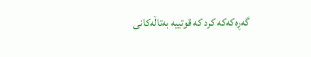گەڕەکەکە کرد کە قوتییە بەتاڵەکانی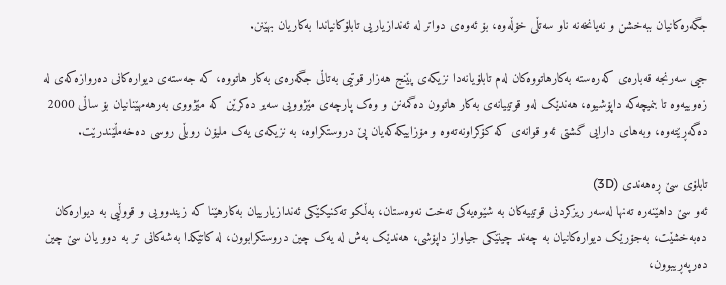جگەرەکانیان ببەخشن و نەیانخەنە ناو سەتڵی خۆڵەوە، بۆ ئەوەی دواتر لە ئەندازیاریی تابلۆکانیاندا بەکاریان بهێنن.

جیی سەرنجە قەبارەی کەرەستە بەکارهاتووەکان لەم تابلۆیانەدا نزیکەی پێنج هەزار قوتیی بەتاڵی جگەرەی بەکار هاتووە، کە جەستەی دیوارەکانی دەروازەکەی لە زەوییەوە تا بنمیچەکە داپۆشیوە، هەندێک لەو قوتییانەی بەکار هاتوون دەگمەنن و وەک پارچەی مێژوویی سەیر دەکرێن کە مێژووی بەرهەمهێنانیان بۆ ساڵی 2000 دەگەڕێتەوە، وبەهای دارایی گشتی ئەو قوانەی کە کۆکراونەتەوە و مۆزاییکەکەیان پێ دروستکراوە، بە نزیکەی یەک ملیۆن روبڵی روسی دەخەمڵێندرێت.

تابلۆی سێ ڕەهەندی (3D)
ئەو سێ داهێنەرە تەنها لەسەر ریزکردنی قوتییەکان بە شێوەیەکی تەخت نەوەستان، بەڵکو تەکنیکێکی ئەندازیارییان بەکارهێنا کە زیندوویی و قووڵیی بە دیوارەکان دەبەخشێت، بەجۆرێک دیوارەکانیان بە چەند چینێکی جیاواز داپۆشی، هەندێک بەش لە یەک چین دروستکرابوون، لە کاتێکدا بەشەکانی تر بە دوو یان سێ چین دەرپەڕیبوون،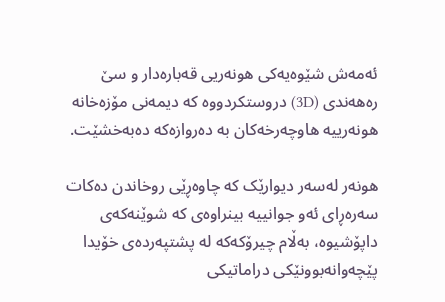ئەمەش شێوەیەکی هونەریی قەبارەدار و سێ رەهەندی (3D) دروستکردووە کە دیمەنی مۆزەخانە هونەرییە هاوچەرخەکان بە دەروازەکە دەبەخشێت.

هونەر لەسەر دیوارێک کە چاوەڕێی روخاندن دەکات
سەرەڕای ئەو جوانییە بینراوەی کە شوێنەکەی داپۆشیوە، بەڵام چیرۆکەکە لە پشتپەردەی خۆیدا پێچەوانەبوونێکی دراماتیکی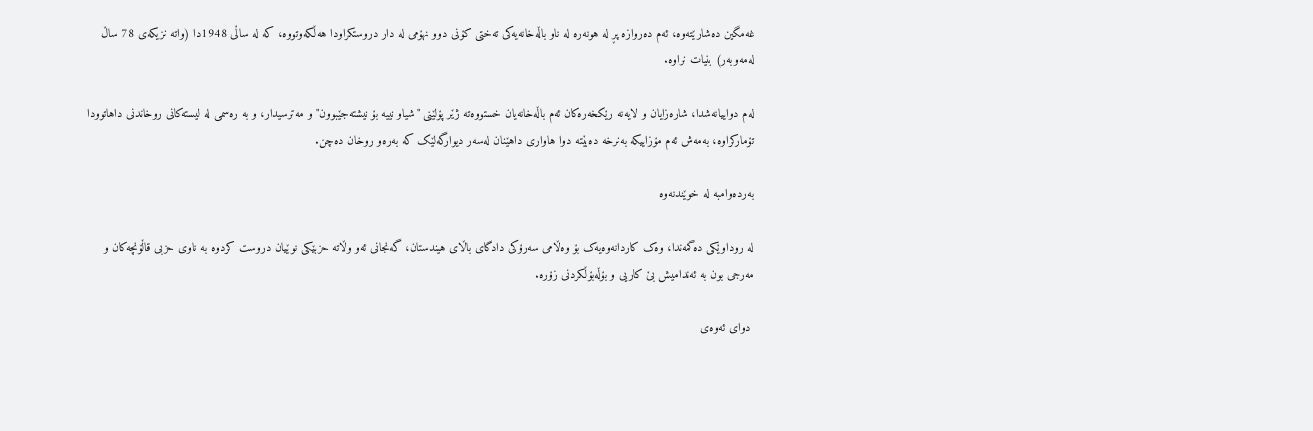غەمگین دەشارێتەوە، ئەم دەروازە پڕ لە هونەرە لە ناو باڵەخانەیەکی تەختی کۆنی دوو نهۆمی لە دار دروستکراودا هەڵکەوتووە، کە لە ساڵی 1948دا (واتە نزیکەی 78 ساڵ لەمەوبەر) بنیات نراوە.

لەم دواییانەشدا، شارەزایان و لایەنە رێکخەرەکان ئەم باڵەخانەیان خستووەتە ژێر پۆلێنی "شیاو نییە بۆ نیشتەجێبوون" و مەترسیدار، و بە رەسمی لە لیستەکانی روخاندنی داهاتوودا تۆمارکراوە، بەمەش ئەم مۆزاییکە بەنرخە دەبێتە دوا هاواری داهێنان لەسەر دیوارگەلێک کە بەرەو روخان دەچن.

بەردەوامبە لە خوێندنەوە

لە روداوێکی دەگمەندا، وەک کاردانەوەیەک بۆ وەڵامی سەرۆکی دادگای باڵای هیندستان، گەنجانی ئەو وڵاتە حزبێکی نوێیان دروست کردوە بە ناوی حزبی قاڵۆنچەکان و مەرجی بون بە ئەندامیش بێ کاریی و بۆڵەبۆڵکردنی زۆرە.

 دوای ئەوەی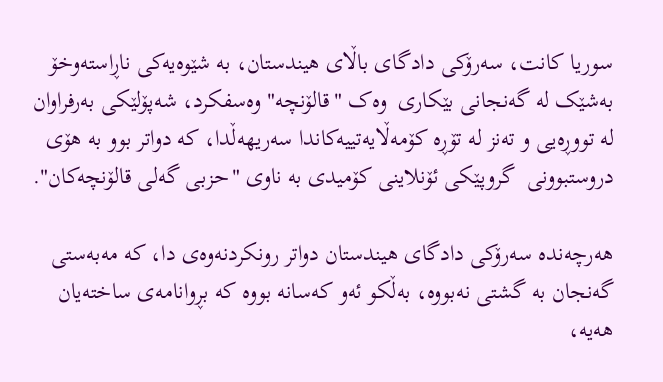سوریا کانت، سەرۆکی دادگای باڵای هیندستان، بە شێوەیەکی ناڕاستەوخۆ بەشێک لە گەنجانی بێکاری  وەک "قالۆنچە" وەسفکرد، شەپۆلێکی بەرفراوان لە تووڕەیی و تەنز لە تۆڕە کۆمەڵایەتییەکاندا سەریهەڵدا، کە دواتر بوو بە هۆی دروستبوونی  گروپێکی ئۆنلاینی کۆمیدی بە ناوی "حزبی گەلی قالۆنچەکان".

هەرچەندە سەرۆکی دادگای هیندستان دواتر رونکردنەوەی دا، کە مەبەستی گەنجان بە گشتی نەبووە، بەڵکو ئەو کەسانە بووە کە بڕوانامەی ساختەیان هەیە،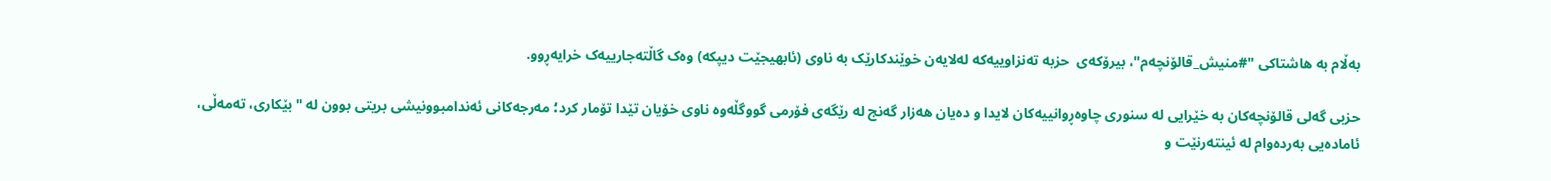بەڵام بە هاشتاکی "#منیش_قالۆنچەم"، بیرۆکەی  حزبە تەنزاوییەکە لەلایەن خوێندکارێک بە ناوی (ئابهیجێت دیپکە) وەک گاڵتەجارییەک خرایەڕوو.

حزبی گەلی قالۆنچەکان بە خێرایی لە سنوری چاوەڕوانییەکان لایدا و دەیان هەزار گەنج لە رێگەی فۆرمی گووگڵەوە ناوی خۆیان تێدا تۆمار کرد؛ مەرجەکانی ئەندامبوونیشی بریتی بوون لە "بێکاری، تەمەڵی، ئامادەیی بەردەوام لە ئینتەرنێت و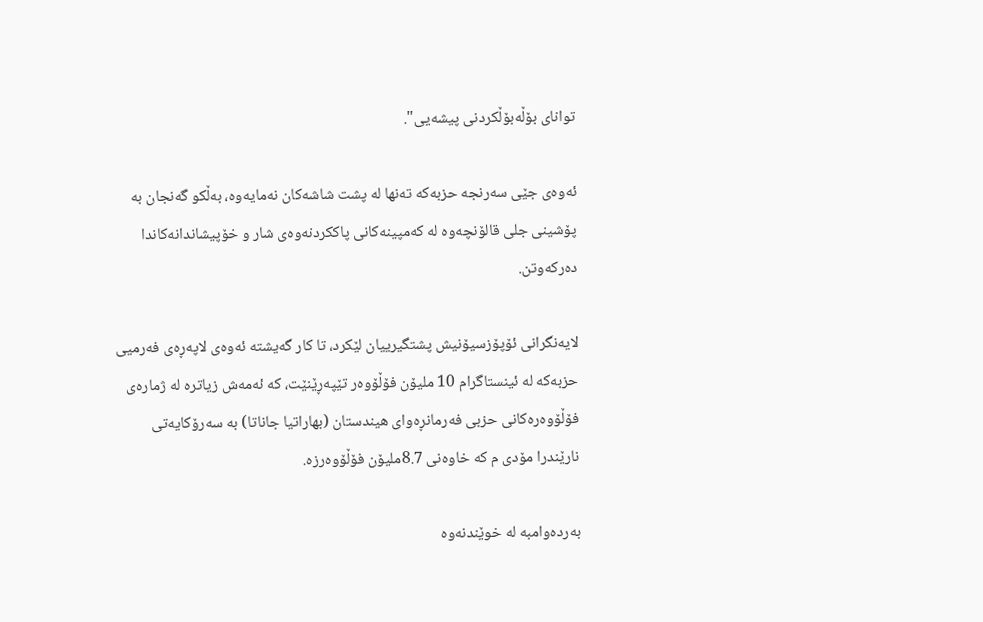توانای بۆڵەبۆڵکردنی پیشەیی".

ئەوەی جێی سەرنجە حزبەکە تەنها لە پشت شاشەکان نەمایەوە، بەڵکو گەنجان بە پۆشینی جلی قالۆنچەوە لە کەمپینەکانی پاککردنەوەی شار و خۆپیشاندانەکاندا دەرکەوتن.

لایەنگرانی ئۆپۆزسیۆنیش پشتگیرییان لێکرد، تا کار گەیشتە ئەوەی لاپەڕەی فەرمیی حزبەکە لە ئینستاگرام 10 ملیۆن فۆڵۆوەر تێپەڕێنێت، کە ئەمەش زیاترە لە ژمارەی فۆڵۆوەرەکانی حزبی فەرمانڕەوای هیندستان (بهاراتیا جاناتا) بە سەرۆکایەتی نارێندرا مۆدی م کە خاوەنی 8.7ملیۆن فۆڵۆوەرزە.

بەردەوامبە لە خوێندنەوە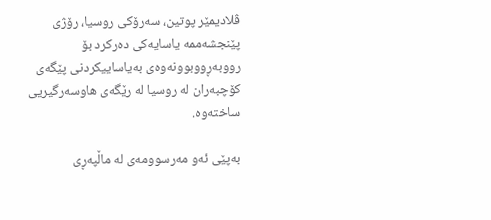ڤلادیمێر پوتین، سەرۆکی روسیا، رۆژی پێنجشەممە یاسایەکی دەرکرد بۆ رووبەڕووبوونەوەی بەیاساییکردنی پێگەی کۆچبەران لە روسیا لە رێگەی هاوسەرگیریی ساختەوە.

بەپێی ئەو مەرسوومەی لە ماڵپەڕی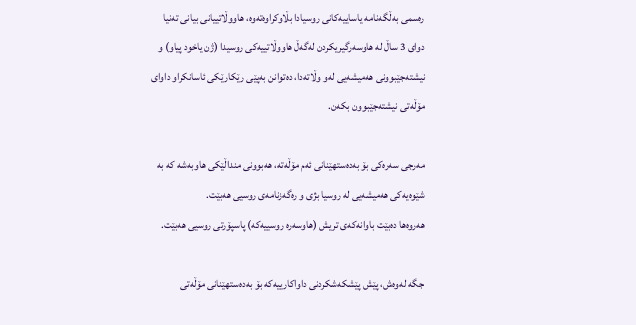رەسمی بەڵگەنامە یاساییەکانی روسیادا بڵاوکراوەتەوە، هاووڵاتییانی بیانی تەنیا دوای 3 ساڵ لە هاوسەرگیریکردن لەگەڵ هاووڵاتییەکی روسیدا (ژن یاخود پیاو) و نیشتەجێبوونی هەمیشەیی لەو وڵاتەدا، دەتوانن بەپێی رێکارێکی ئاسانکراو داوای مۆڵەتی نیشتەجێبوون بکەن.

مەرجی سەرەکی بۆ بەدەستهێنانی ئەم مۆڵەتە، هەبوونی منداڵێکی هاوبەشە کە بە شێوەیەکی هەمیشەیی لە روسیا بژی و رەگەزنامەی روسیی هەبێت.
هەروەها دەبێت باوانەکەی تریش (هاوسەرە روسییەکە) پاسپۆرتی روسیی هەبێت.

جگە لەوەش، پێش پێشکەشکردنی داواکارییەکە بۆ بەدەستهێنانی مۆڵەتی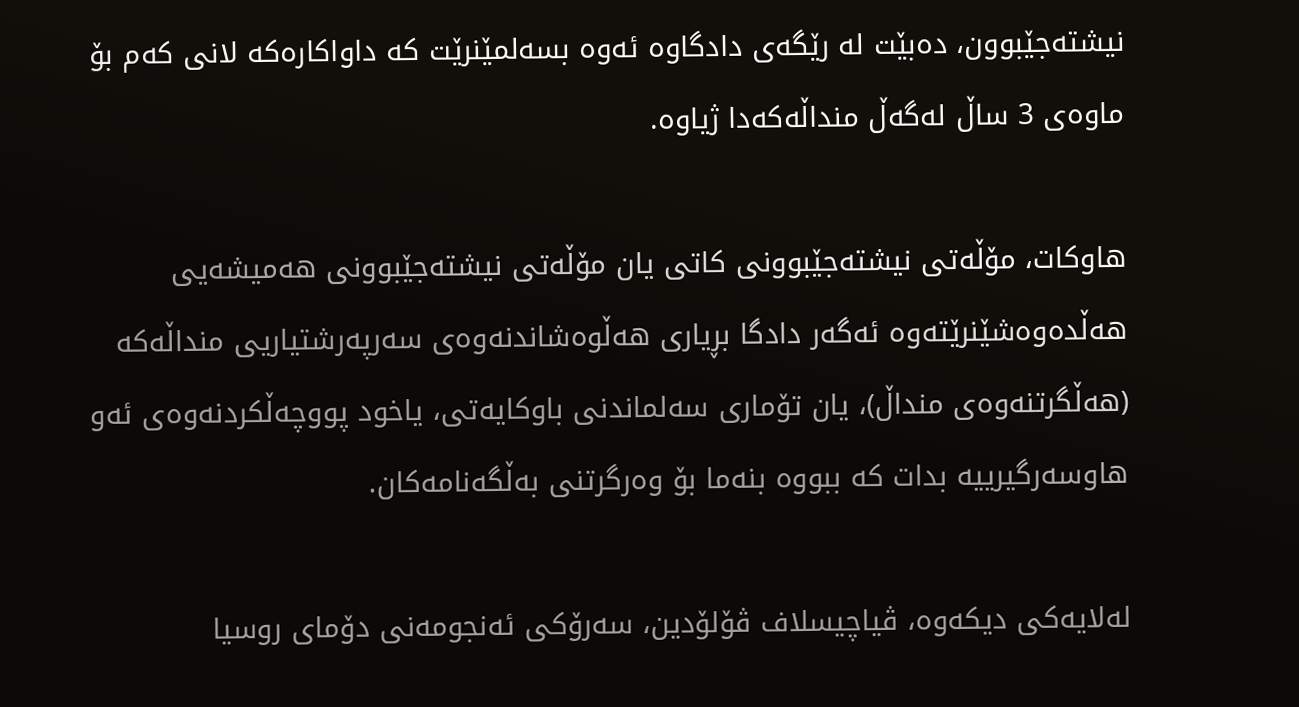نیشتەجێبوون، دەبێت لە رێگەی دادگاوە ئەوە بسەلمێنرێت کە داواکارەکە لانی کەم بۆ ماوەی 3 ساڵ لەگەڵ منداڵەکەدا ژیاوە.

هاوکات، مۆڵەتی نیشتەجێبوونی کاتی یان مۆڵەتی نیشتەجێبوونی هەمیشەیی هەڵدەوەشێنرێتەوە ئەگەر دادگا بڕیاری هەڵوەشاندنەوەی سەرپەرشتیاریی منداڵەکە (هەڵگرتنەوەی منداڵ)، یان تۆماری سەلماندنی باوکایەتی، یاخود پووچەڵکردنەوەی ئەو هاوسەرگیرییە بدات کە ببووە بنەما بۆ وەرگرتنی بەڵگەنامەکان.

لەلایەکی دیکەوە، ڤیاچیسلاف ڤۆلۆدین، سەرۆکی ئەنجومەنی دۆمای روسیا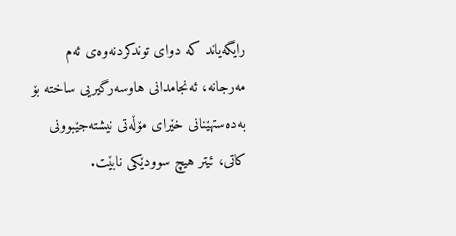رایگەیاند کە دوای توندکردنەوەی ئەم مەرجانە، ئەنجامدانی هاوسەرگیریی ساختە بۆ بەدەستهێنانی خێرای مۆڵەتی نیشتەجێبوونی کاتی، ئیتر هیچ سوودێکی نابێت.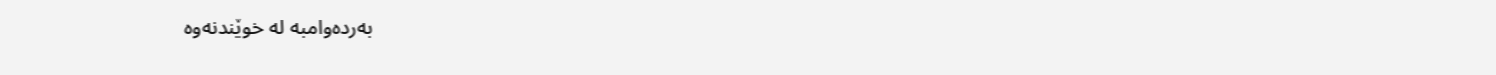بەردەوامبە لە خوێندنەوە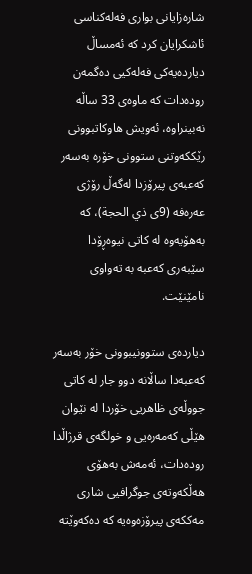شارەزایانی بواری فەلەکناسی ئاشکرایان کرد کە ئەمساڵ دیاردەیەکی فەلەکیی دەگمەن رودەدات کە ماوەی 33 ساڵە نەبینراوە، ئەویش هاوکاتبوونی رێککەوتنی ستوونی خۆرە بەسەر کەعبەی پیرۆزدا لەگەڵ رۆژی عەرەفە (9ی ذي الحجة)، کە بەهۆیەوە لە کاتی نیوەڕۆدا سێبەری کەعبە بە تەواوی نامێنێت.

دیاردەی ستوونیبوونی خۆر بەسەر کەعبەدا ساڵانە دوو جار لە کاتی جووڵەی ظاهریی خۆردا لە نێوان هێڵی کەمەرەیی و خولگەی قرژاڵدا رودەدات، ئەمەش بەهۆی هەڵکەوتەی جوگرافیی شاری مەککەی پیرۆزەوەیە کە دەکەوێتە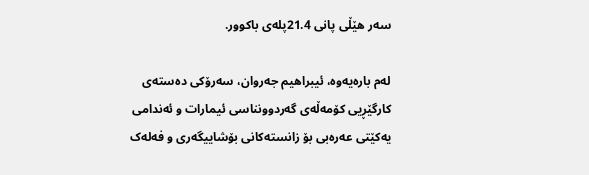سەر هێڵی پانی 21.4پلەی باکوور.

لەم بارەیەوە، ئیبراهیم جەروان، سەرۆکی دەستەی کارگێڕیی کۆمەڵەی گەردوونناسی ئیمارات و ئەندامی یەکێتی عەرەبی بۆ زانستەکانی بۆشاییگەری و فەلەک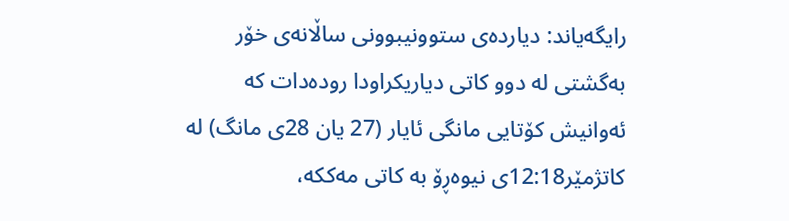رایگەیاند: دیاردەی ستوونیبوونی ساڵانەی خۆر بەگشتی لە دوو کاتی دیاریکراودا رودەدات کە ئەوانیش کۆتایی مانگی ئایار (27 یان 28ی مانگ) لە کاتژمێر12:18ی نیوەڕۆ بە کاتی مەککە،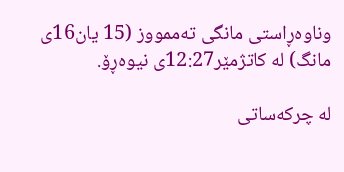وناوەڕاستی مانگی تەممووز (15 یان16ی مانگ) لە کاتژمێر12:27ی نیوەڕۆ.

لە چرکەساتی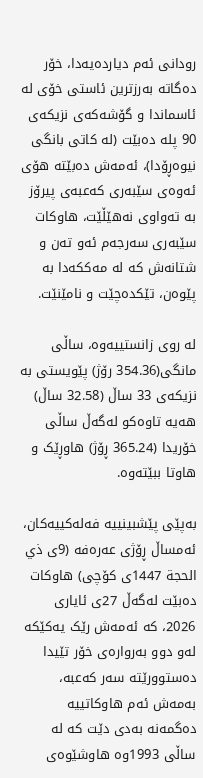رودانی ئەم دیاردەیەدا، خۆر دەگاتە بەرزترین ئاستی خۆی لە ئاسماندا و گۆشەکەی نزیکەی 90 پلە دەبێت (لە کاتی بانگی نیوەڕۆدا)، ئەمەش دەبێتە هۆی ئەوەی سێبەری کەعبەی پیرۆز بە تەواوی نەهێڵێت، هاوکات سێبەری سەرجەم ئەو تەن و شتانەش کە لە مەککەدا بە پێوەن، تێکدەچێت و نامێنێت.

لە روی زانستییەوە، ساڵی مانگی(354.36 رۆژ) پێویستی بە نزیکەی 33 ساڵ (32.58 ساڵ) هەیە تاوەکو لەگەڵ ساڵی خۆریدا (365.24 ڕۆژ) هاوڕێک و هاوتا ببێتەوە.

بەپێی پێشبینییە فەلەکییەکان، ئەمساڵ ڕۆژی عەرەفە (9ی ذي الحجة 1447ی کۆچی) هاوکات دەبێت لەگەڵ 27ی ئایاری 2026، کە ئەمەش رێک یەکێکە لەو دوو بەروارەی خۆر تێیدا دەستوورێتە سەر کەعبە، بەمەش ئەم هاوکاتییە دەگمەنە بەدی دێت کە لە ساڵی 1993وە هاوشێوەی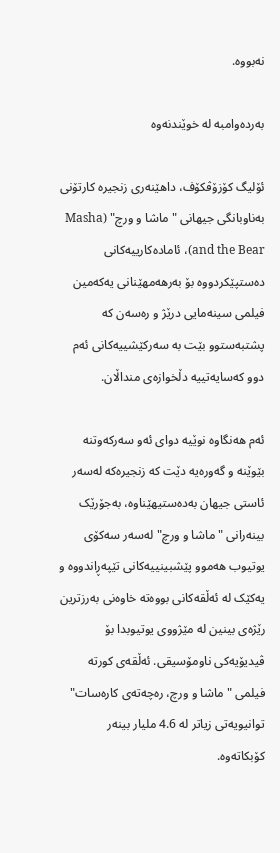نەبووە.

بەردەوامبە لە خوێندنەوە

ئۆلیگ کۆزۆڤکۆف، داهێنەری زنجیرە کارتۆنی بەناوبانگی جیهانی "ماشا و ورچ" (Masha and the Bear)، ئامادەکارییەکانی دەستپێکردووە بۆ بەرهەمهێنانی یەکەمین فیلمی سینەمایی درێژ و رەسەن کە پشتبەستوو بێت بە سەرکێشییەکانی ئەم دوو کەسایەتییە دڵخوازەی منداڵان.

ئەم هەنگاوە نوێیە دوای ئەو سەرکەوتنە بێوێنە و گەورەیە دێت کە زنجیرەکە لەسەر ئاستی جیهان بەدەستیهێناوە، بەجۆرێک بینەرانی "ماشا و ورچ" لەسەر سەکۆی یوتیوب هەموو پێشبینییەکانی تێپەڕاندووە و یەکێک لە ئەڵقەکانی بووەتە خاوەنی بەرزترین رێژەی بینین لە مێژووی یوتیوبدا بۆ ڤیدیۆیەکی ناومۆسیقی. ئەڵقەی کورتە فیلمی "ماشا و ورچ، رەچەتەی کارەسات" توانیویەتی زیاتر لە 4.6 ملیار بینەر کۆبکاتەوە.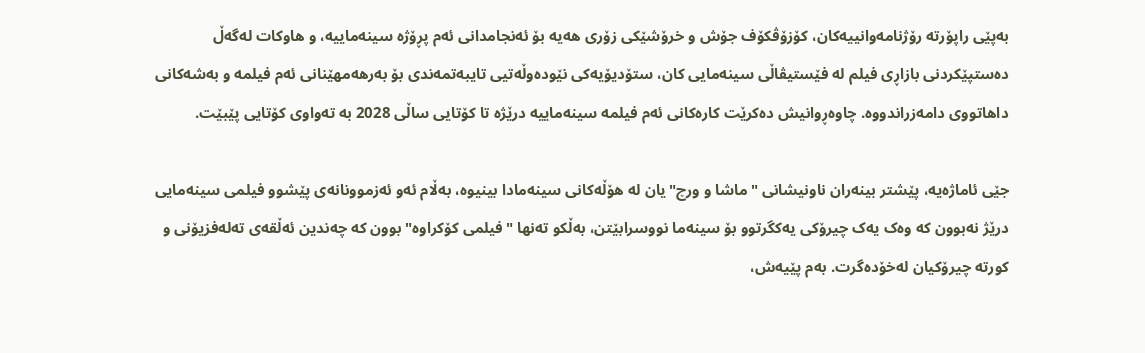بەپێی راپۆرتە رۆژنامەوانییەکان، کۆزۆڤکۆف جۆش و خرۆشێکی زۆری هەیە بۆ ئەنجامدانی ئەم پڕۆژە سینەماییە، و هاوکات لەگەڵ دەستپێکردنی بازاڕی فیلم لە فێستیڤاڵی سینەمایی کان، ستۆدیۆیەکی نێودەوڵەتیی تایبەتمەندی بۆ بەرهەمهێنانی ئەم فیلمە و بەشەکانی داهاتووی دامەزراندووە. چاوەڕوانیش دەکرێت کارەکانی ئەم فیلمە سینەماییە درێژە تا کۆتایی ساڵی 2028 بە تەواوی کۆتایی پێبێت.

جێی ئاماژەیە، پێشتر بینەران ناونیشانی "ماشا و ورچ"یان لە هۆڵەکانی سینەمادا بینیوە، بەڵام ئەو ئەزموونانەی پێشوو فیلمی سینەمایی درێژ نەبوون کە وەک یەک چیرۆکی یەکگرتوو بۆ سینەما نووسرابێتن، بەڵکو تەنها "فیلمی کۆکراوە" بوون کە چەندین ئەڵقەی تەلەفزیۆنی و کورتە چیرۆکیان لەخۆدەگرت. بەم پێیەش،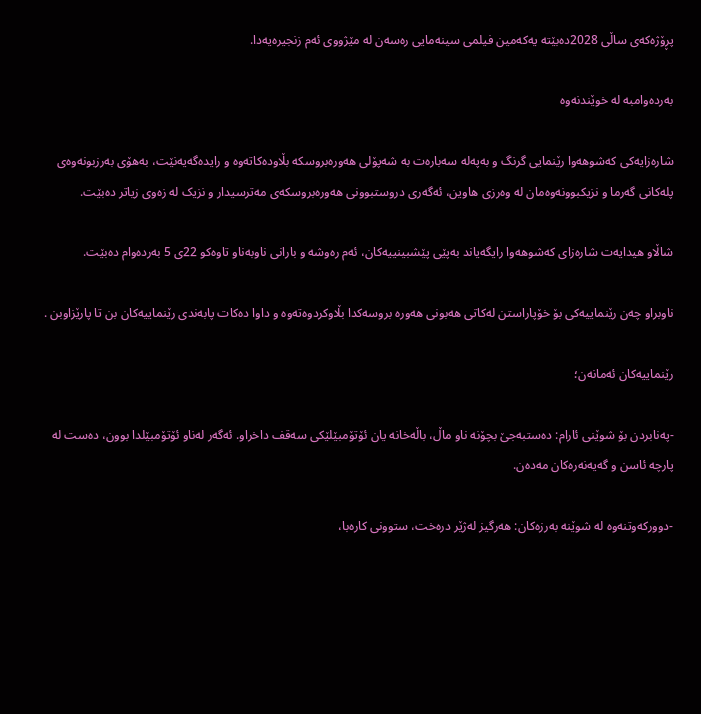پڕۆژەکەی ساڵی 2028دەبێتە یەکەمین فیلمی سینەمایی رەسەن لە مێژووی ئەم زنجیرەیەدا.

بەردەوامبە لە خوێندنەوە

شارەزایەکی کەشوهەوا رێنمایی گرنگ و بەپەلە سەبارەت بە شەپۆلی هەورەبروسکە بڵاودەکاتەوە و رایدەگەیەنێت، بەهۆی بەرزبونەوەی پلەکانی گەرما و نزیکبوونەوەمان لە وەرزی هاوین، ئەگەری دروستبوونی هەورەبروسکەی مەترسیدار و نزیک لە زەوی زیاتر دەبێت.

شاڵاو هیدایەت شارەزای کەشوهەوا رایگەیاند بەپێی پێشبینییەکان، ئەم رەوشە و بارانی ناوبەناو تاوەکو 22ی 5 بەردەوام دەبێت.

ناوبراو چەن رێنماییەکی بۆ خۆپاراستن لەکاتی هەبونی هەورە بروسەکدا بڵاوکردوەتەوە و داوا دەکات پابەندی رێنماییەکان بن تا پارێزاوبن .

رێنماییەکان ئەمانەن؛

-پەنابردن بۆ شوێنی ئارام: دەستبەجێ بچۆنە ناو ماڵ، باڵەخانە یان ئۆتۆمبێلێکی سەقف داخراو. ئەگەر لەناو ئۆتۆمبێلدا بوون، دەست لە پارچە ئاسن و گەیەنەرەکان مەدەن.

-دوورکەوتنەوە لە شوێنە بەرزەکان: هەرگیز لەژێر درەخت، ستوونی کارەبا،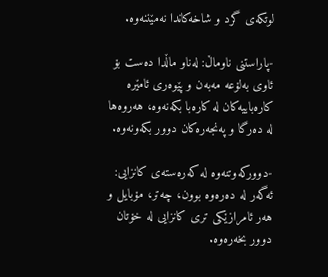لوتکەی گرد و شاخەکاندا نەمێننەوە.

-پاراستنی ناوماڵ: لەناو ماڵدا دەست بۆ ئاوی بەلۆعە مەبەن و پێوەری ئامێرە کارەباییەکان لە کارەبا بکەنەوە، هەروەها لە دەرگا و پەنجەرەکان دوور بکەونەوە.

-دوورکەوتنەوە لە کەرەستەی کانزایی: ئەگەر لە دەرەوە بوون، چەتر، مۆبایل و هەر ئامرازێکی تری کانزایی لە خۆتان دوور بخەرەوە.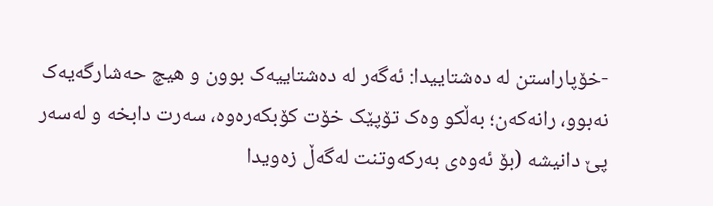-خۆپاراستن لە دەشتاییدا: ئەگەر لە دەشتاییەک بوون و هیچ حەشارگەیەک نەبوو، رانەکەن؛ بەڵکو وەک تۆپێک خۆت کۆبکەرەوە، سەرت دابخە و لەسەر پێ دانیشە (بۆ ئەوەی بەرکەوتنت لەگەڵ زەویدا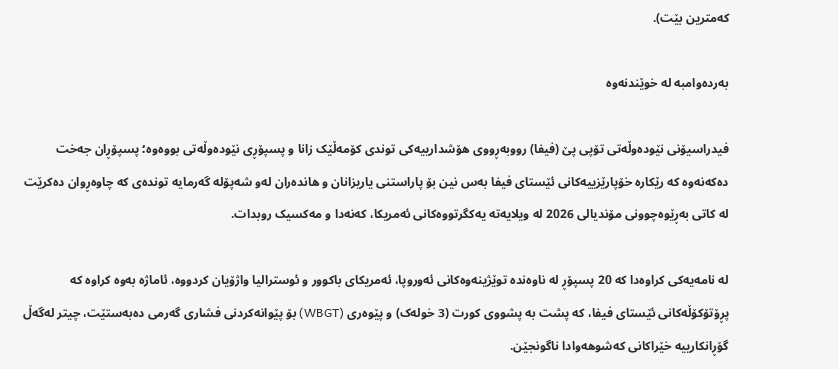کەمترین بێت).

بەردەوامبە لە خوێندنەوە

فیدراسیۆنی نێودەوڵەتی تۆپی پێ (فیفا) رووبەڕووی هۆشدارییەکی توندی کۆمەڵێک زانا و پسپۆڕی نێودەوڵەتی بووەوە؛ پسپۆڕان جەخت دەکەنەوە کە رێکارە خۆپارێزییەکانی ئێستای فیفا بەس نین بۆ پاراستنی یاریزانان و هاندەران لەو شەپۆلە گەرمایە توندەی کە چاوەڕوان دەکرێت لە کاتی بەڕێوەچوونی مۆندیالی 2026 لە ویلایەتە یەکگرتووەکانی ئەمریکا، کەنەدا و مەکسیک روبدات.

لە نامەیەکی کراوەدا کە 20 پسپۆڕ لە ناوەندە توێژینەوەکانی ئەوروپا، ئەمریکای باکوور و ئوسترالیا واژۆیان کردووە، ئاماژە بەوە کراوە کە پڕۆتۆکۆڵەکانی ئێستای فیفا، کە پشت بە پشووی کورت (3 خولەک) و پێوەری (WBGT) بۆ پێوانەکردنی فشاری گەرمی دەبەستێت، چیتر لەگەڵ گۆڕانکارییە خێراکانی کەشوهەوادا ناگونجێن.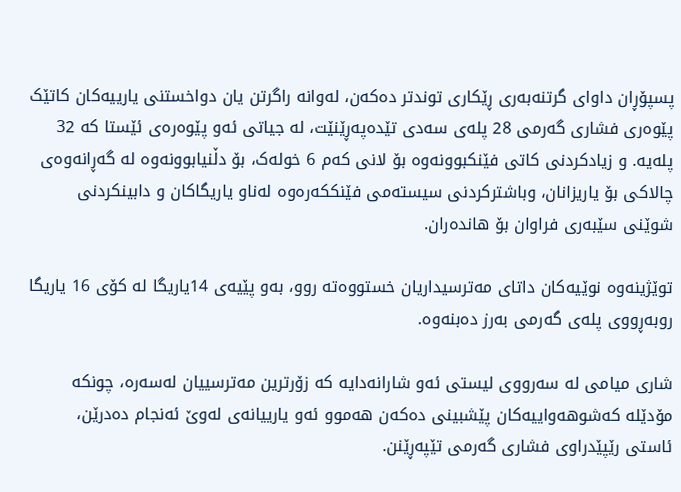پسپۆڕان داوای گرتنەبەری ڕێکاری توندتر دەکەن، لەوانە راگرتن یان دواخستنی یارییەکان کاتێک پێوەری فشاری گەرمی 28 پلەی سەدی تێدەپەڕێنێت، لە جیاتی ئەو پێوەرەی ئێستا کە 32 پلەیە. و زیادکردنی کاتی فێنکبوونەوە بۆ لانی کەم 6 خولەک، بۆ دڵنیابوونەوە لە گەڕانەوەی چالاکی بۆ یاریزانان، وباشترکردنی سیستەمی فێنککەرەوە لەناو یاریگاکان و دابینکردنی شوێنی سێبەری فراوان بۆ هاندەران.

توێژینەوە نوێیەکان داتای مەترسیداریان خستووەتە روو، بەو پێیەی 14یاریگا لە کۆی 16 یاریگا روبەڕووی پلەی گەرمی بەرز دەبنەوە.

شاری میامی لە سەرووی لیستی ئەو شارانەدایە کە زۆرترین مەترسییان لەسەرە، چونکە مۆدێلە کەشوهەواییەکان پێشبینی دەکەن هەموو ئەو یارییانەی لەوێ ئەنجام دەدرێن، ئاستی رێپێدراوی فشاری گەرمی تێپەڕێنن.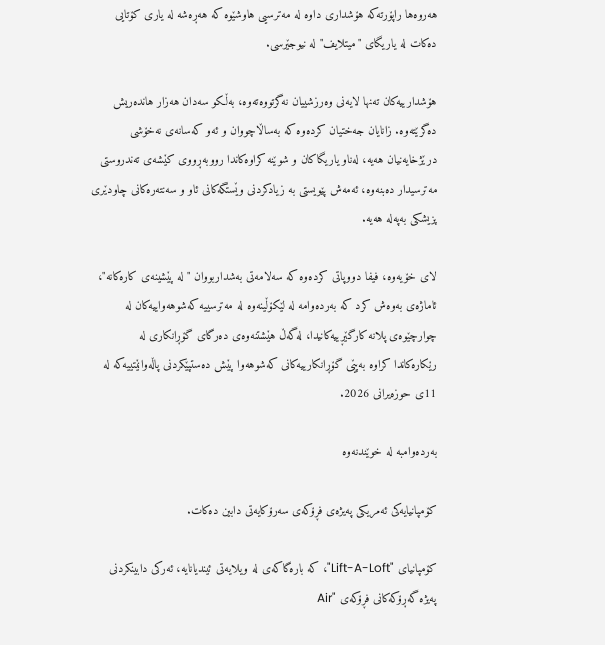هەروەها راپۆرتەکە هۆشداری داوە لە مەترسیی هاوشێوە کە هەڕەشە لە یاری کۆتایی دەکات لە یاریگای "میتلایف" لە نیوجێرسی.

هۆشدارییەکان تەنها لایەنی وەرزشییان نەگرتووەتەوە، بەڵکو سەدان هەزار هاندەریش دەگرێتەوە. زانایان جەختیان کردەوە کە بەساڵاچووان و ئەو کەسانەی نەخۆشی درێژخایەنیان هەیە، لەناو یاریگاکان و شوێنە کراوەکاندا رووبەڕووی کێشەی تەندروستی مەترسیدار دەبنەوە، ئەمەش پێویستی بە زیادکردنی وێستگەکانی ئاو و سەنتەرەکانی چاودێری پزیشکی بەپەلە هەیە.

لای خۆیەوە، فیفا دووپاتی کردەوە کە سەلامەتی بەشداربووان "لە پێشینەی کارەکانە"، ئاماژەی بەوەش کرد کە بەردەوامە لە لێکۆڵینەوە لە مەترسییە کەشوهەواییەکان لە چوارچێوەی پلانە کارگێڕییەکانیدا، لەگەڵ هێشتنەوەی دەرگای گۆڕانکاری لە رێکارەکاندا کراوە بەپێی گۆڕانکارییەکانی کەشوهەوا پێش دەستپێکردنی پاڵەوانێتییەکە لە 11ی حوزەیرانی 2026.

بەردەوامبە لە خوێندنەوە

کۆمپانیایەکی ئەمریکی پەیژەی فڕۆکەی سەرۆکایەتی دابین دەکات.

کۆمپانیای "Lift-A-Loft"، کە بارەگاکەی لە ویلایەتی ئیندیانایە، ئەرکی دابینکردنی پەیژە گەڕۆکەکانی فڕۆکەی "Air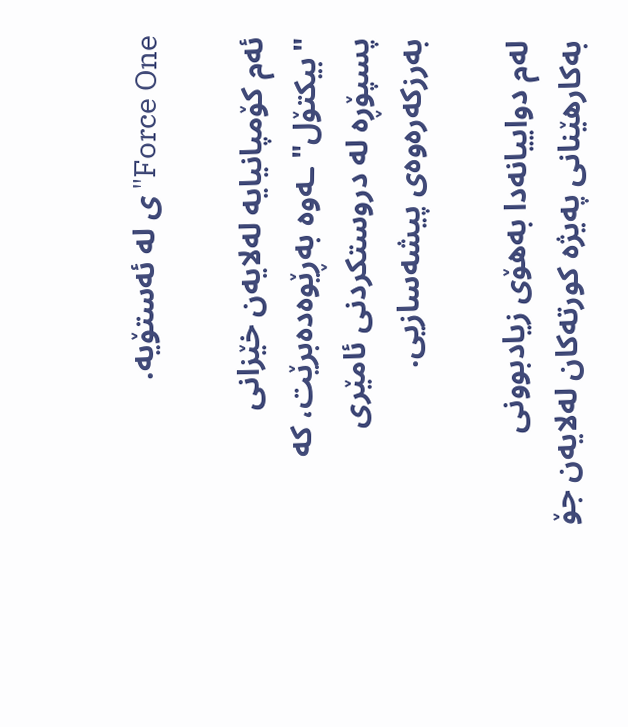Force One"ی لە ئەستۆیە.

ئەم کۆمپانیایە لەلایەن خێزانی "بیکتۆل"ـەوە بەڕێوەدەبرێت، کە پسپۆڕە لە دروستکردنی ئامێری بەرزکەرەوەی پیشەسازیی.

لەم دواییانەدا بەهۆی زیادبوونی بەکارهێنانی پەیژە کورتەکان لەلایەن جۆ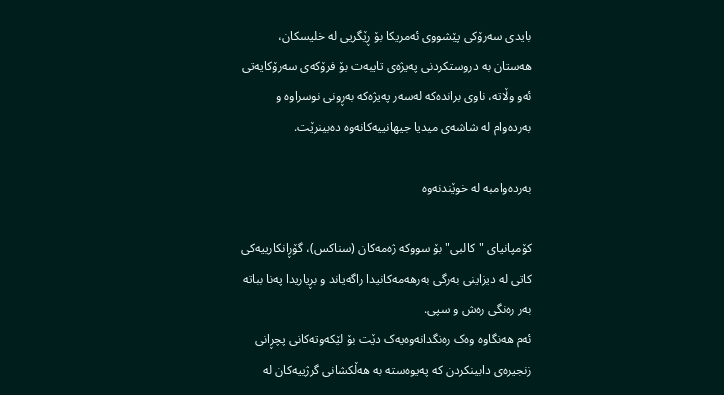بایدی سەرۆکی پێشووی ئەمریکا بۆ ڕێگریی لە خلیسکان، هەستان بە دروستکردنی پەیژەی تایبەت بۆ فرۆکەی سەرۆکایەتی ئەو وڵاتە، ناوی براندەکە لەسەر پەیژەکە بەڕونی نوسراوە و بەردەوام لە شاشەی میدیا جیهانییەکانەوە دەبینرێت.

بەردەوامبە لە خوێندنەوە

کۆمپانیای "کالبی" بۆ سووکە ژەمەکان (سناکس)، گۆڕانکارییەکی کاتی لە دیزاینی بەرگی بەرهەمەکانیدا راگەیاند و بڕیاریدا پەنا بباتە بەر رەنگی رەش و سپی.
ئەم هەنگاوە وەک رەنگدانەوەیەک دێت بۆ لێکەوتەکانی پچڕانی زنجیرەی دابینکردن کە پەیوەستە بە هەڵکشانی گرژییەکان لە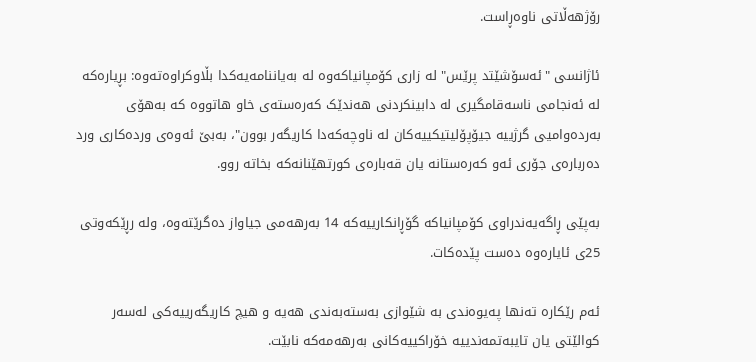رۆژهەڵاتی ناوەڕاست.

ئاژانسی "ئەسۆشێتد پرێس" لە زاری کۆمپانیاکەوە لە بەیاننامەیەکدا بڵاوکراوەتەوە: بڕیارەکە لە ئەنجامی ناسەقامگیری لە دابینکردنی هەندێک کەرەستەی خاو هاتووە کە بەهۆی بەردەوامیی گرژییە جیۆپۆلیتیکییەکان لە ناوچەکەدا کاریگەر بوون"، بەبێ ئەوەی وردەکاری ورد دەربارەی جۆری ئەو کەرەستانە یان قەبارەی کورتهێنانەکە بخاتە روو.

بەپێی ڕاگەیەندراوی کۆمپانیاکە گۆڕانکارییەکە 14 بەرهەمی جیاواز دەگرێتەوە، ولە رڕێکەوتی 25ی ئایارەوە دەست پێدەکات.

ئەم رێکارە تەنها پەیوەندی بە شێوازی بەستەبەندی هەیە و هیچ کاریگەرییەکی لەسەر کوالێتی یان تایبەتمەندییە خۆراکییەکانی بەرهەمەکە نابێت.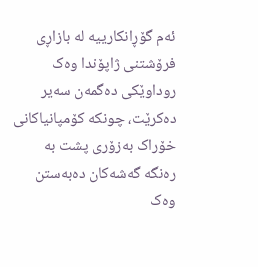ئەم گۆڕانکارییە لە بازاڕی فرۆشتنی ژاپۆندا وەک روداوێکی دەگمەن سەیر دەکرێت، چونکە کۆمپانیاکانی خۆراک بەزۆری پشت بە رەنگە گەشەکان دەبەستن وەک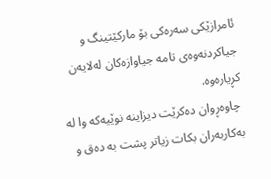ئامرازێکی سەرەکی بۆ مارکێتینگ و جیاکردنەوەی تامە جیاوازەکان لەلایەن کڕیارەوە.
 چاوەڕوان دەکرێت دیزاینە نوێیەکە وا لە بەکاربەران بکات زیاتر پشت بە دەق و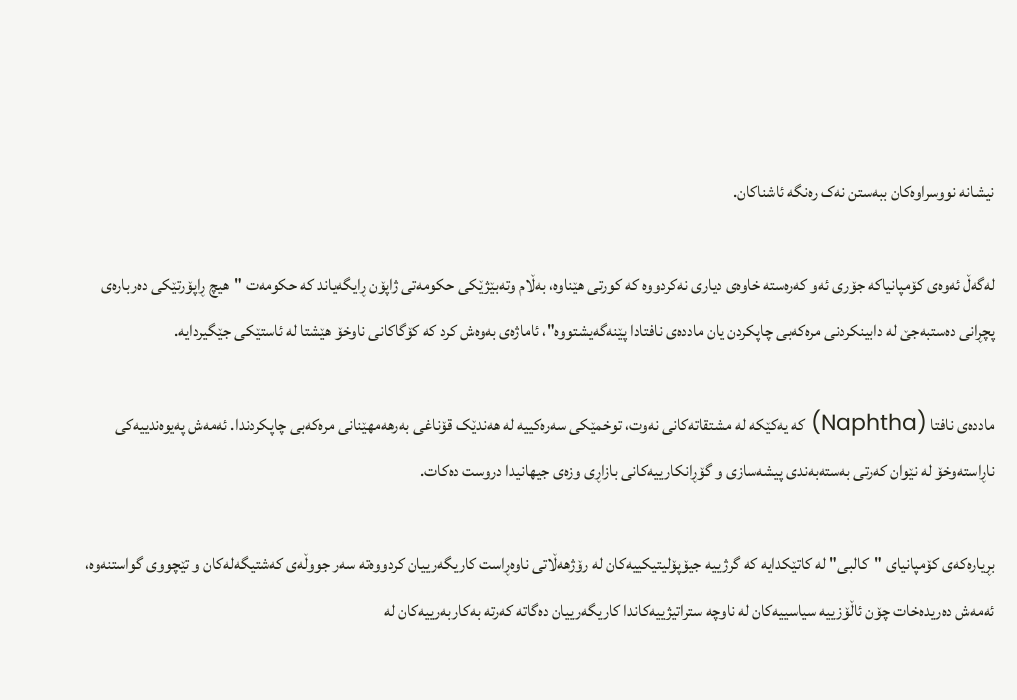نیشانە نووسراوەکان ببەستن نەک رەنگە ئاشناکان.

لەگەڵ ئەوەی کۆمپانیاکە جۆری ئەو کەرەستە خاوەی دیاری نەکردووە کە کورتی هێناوە، بەڵام وتەبێژێکی حکومەتی ژاپۆن ڕایگەیاند کە حکومەت "هیچ ڕاپۆرتێکی دەربارەی پچڕانی دەستبەجێ لە دابینکردنی مرەکەبی چاپکردن یان ماددەی نافتادا پێنەگەیشتووە"، ئاماژەی بەوەش کرد کە کۆگاکانی ناوخۆ هێشتا لە ئاستێکی جێگیردایە.

ماددەی نافتا (Naphtha) کە یەکێکە لە مشتقاتەکانی نەوت، توخمێکی سەرەکییە لە هەندێک قۆناغی بەرهەمهێنانی مرەکەبی چاپکردندا. ئەمەش پەیوەندییەکی ناڕاستەوخۆ لە نێوان کەرتی بەستەبەندی پیشەسازی و گۆڕانکارییەکانی بازاڕی وزەی جیهانیدا دروست دەکات.

بڕیارەکەی کۆمپانیای "کالبی" لە کاتێکدایە کە گرژییە جیۆپۆلیتیکییەکان لە رۆژهەڵاتی ناوەڕاست کاریگەرییان کردووەتە سەر جووڵەی کەشتیگەلەکان و تێچووی گواستنەوە، ئەمەش دەریدەخات چۆن ئاڵۆزییە سیاسییەکان لە ناوچە ستراتیژییەکاندا کاریگەرییان دەگاتە کەرتە بەکاربەرییەکان لە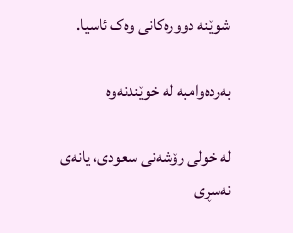شوێنە دوورەکانی وەک ئاسیا.

بەردەوامبە لە خوێندنەوە

لە خولی رۆشەنی سعودی، یانەی نەسڕی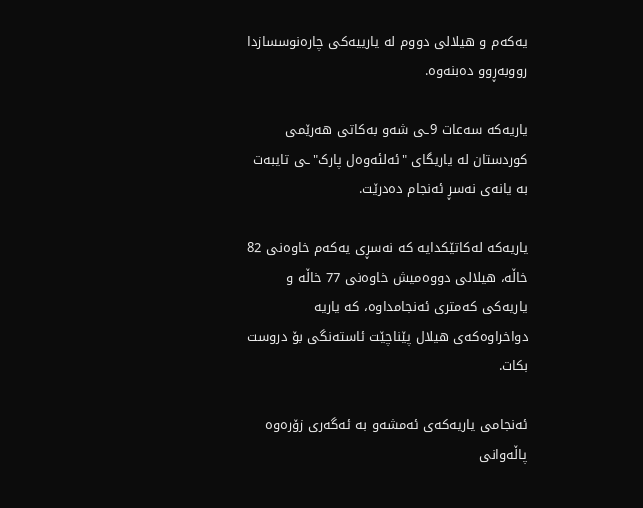یەکەم و هیلالی دووم لە یارییەکی چارەنوسسازدا رووبەڕوو دەبنەوە.

یاریەکە سەعات 9ـی شەو بەکاتی هەرێمی کوردستان لە یاریگای "ئەلئەوەل پارک"ـی تایبەت بە یانەی نەسڕ ئەنجام دەدرێت.

یاریەکە لەکاتێکدایە کە نەسڕی یەکەم خاوەنی 82 خاڵە، هیلالی دووەمیش خاوەنی 77 خاڵە و یاریەکی کەمتری ئەنجامداوە، کە یاریە دواخراوەکەی هیلال پێناچێت ئاستەنگی بۆ دروست بکات.

ئەنجامی یاریەکەی ئەمشەو بە ئەگەری زۆرەوە پاڵەوانی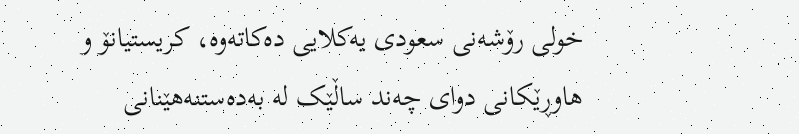خولی رۆشەنی سعودی یەکلایی دەکاتەوە، کریستیانۆ و هاوڕێکانی دوای چەند ساڵێک لە بەدەستنەهێنانی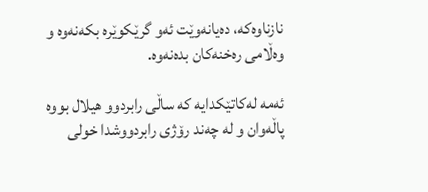نازناوەکە، دەیانەوێت ئەو گرێکوێرە بکەنەوە و وەڵامی رەخنەکان بدەنەوە.

ئەمە لەکاتێکدایە کە ساڵی رابردوو هیلال بووە پاڵەوان و لە چەند رۆژی رابردووشدا خولی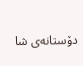دۆستانەی شا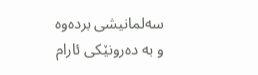سەلمانیشی بردەوە و بە دەرونێکی ئارام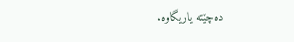دەچێتە یاریگاوە.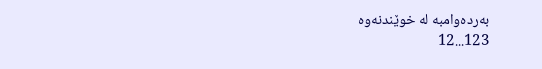بەردەوامبە لە خوێندنەوە
123...12